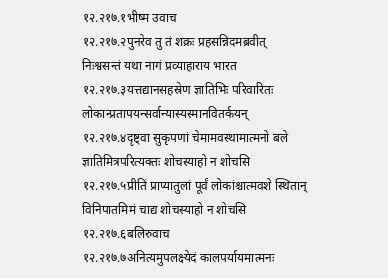१२.२१७.१भीष्म उवाच
१२.२१७.२पुनरेव तु तं शक्रः प्रहसन्निदमब्रवीत्
निःश्वसन्तं यथा नागं प्रव्याहाराय भारत
१२.२१७.३यत्तद्यानसहस्रेण ज्ञातिभिः परिवारितः
लोकान्प्रतापयन्सर्वान्यास्यस्मानवितर्कयन्
१२.२१७.४दृष्ट्वा सुकृपणां चेमामवस्थामात्मनो बले
ज्ञातिमित्रपरित्यक्तः शोचस्याहो न शोचसि
१२.२१७.५प्रीतिं प्राप्यातुलां पूर्वं लोकांश्चात्मवशे स्थितान्
विनिपातमिमं चाद्य शोचस्याहो न शोचसि
१२.२१७.६बलिरुवाच
१२.२१७.७अनित्यमुपलक्ष्येदं कालपर्यायमात्मनः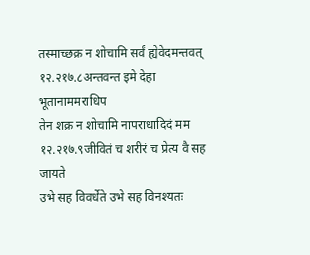तस्माच्छक्र न शोचामि सर्वं ह्येवेदमन्तवत्
१२.२१७.८अन्तवन्त इमे देहा भूतानाममराधिप
तेन शक्र न शोचामि नापराधादिदं मम
१२.२१७.९जीवितं च शरीरं च प्रेत्य वै सह जायते
उभे सह विवर्धेते उभे सह विनश्यतः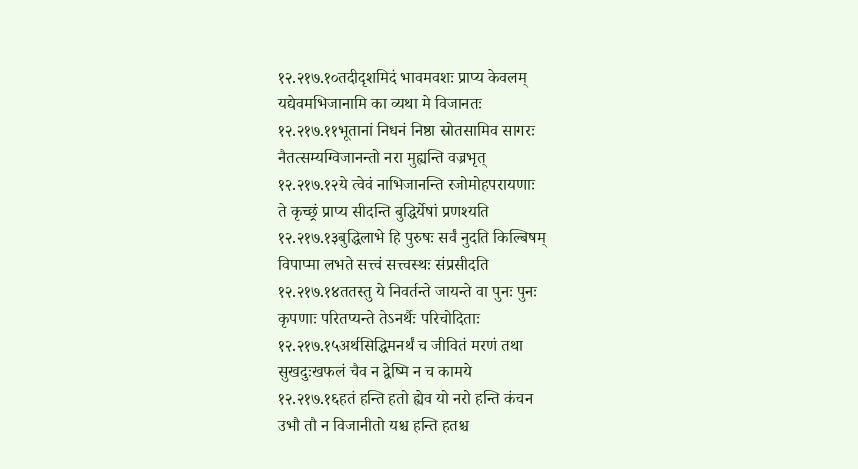१२.२१७.१०तदीदृशमिदं भावमवशः प्राप्य केवलम्
यद्येवमभिजानामि का व्यथा मे विजानतः
१२.२१७.११भूतानां निधनं निष्ठा स्रोतसामिव सागरः
नैतत्सम्यग्विजानन्तो नरा मुह्यन्ति वज्रभृत्
१२.२१७.१२ये त्वेवं नाभिजानन्ति रजोमोहपरायणाः
ते कृच्छ्रं प्राप्य सीदन्ति बुद्धिर्येषां प्रणश्यति
१२.२१७.१३बुद्धिलाभे हि पुरुषः सर्वं नुदति किल्बिषम्
विपाप्मा लभते सत्त्वं सत्त्वस्थः संप्रसीदति
१२.२१७.१४ततस्तु ये निवर्तन्ते जायन्ते वा पुनः पुनः
कृपणाः परितप्यन्ते तेऽनर्थैः परिचोदिताः
१२.२१७.१५अर्थसिद्धिमनर्थं च जीवितं मरणं तथा
सुखदुःखफलं चैव न द्वेष्मि न च कामये
१२.२१७.१६हतं हन्ति हतो ह्येव यो नरो हन्ति कंचन
उभौ तौ न विजानीतो यश्च हन्ति हतश्च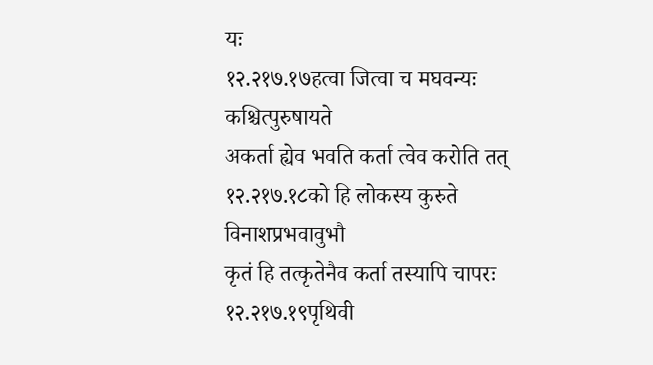यः
१२.२१७.१७हत्वा जित्वा च मघवन्यः कश्चित्पुरुषायते
अकर्ता ह्येव भवति कर्ता त्वेव करोति तत्
१२.२१७.१८को हि लोकस्य कुरुते विनाशप्रभवावुभौ
कृतं हि तत्कृतेनैव कर्ता तस्यापि चापरः
१२.२१७.१९पृथिवी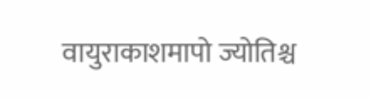वायुराकाशमापो ज्योतिश्च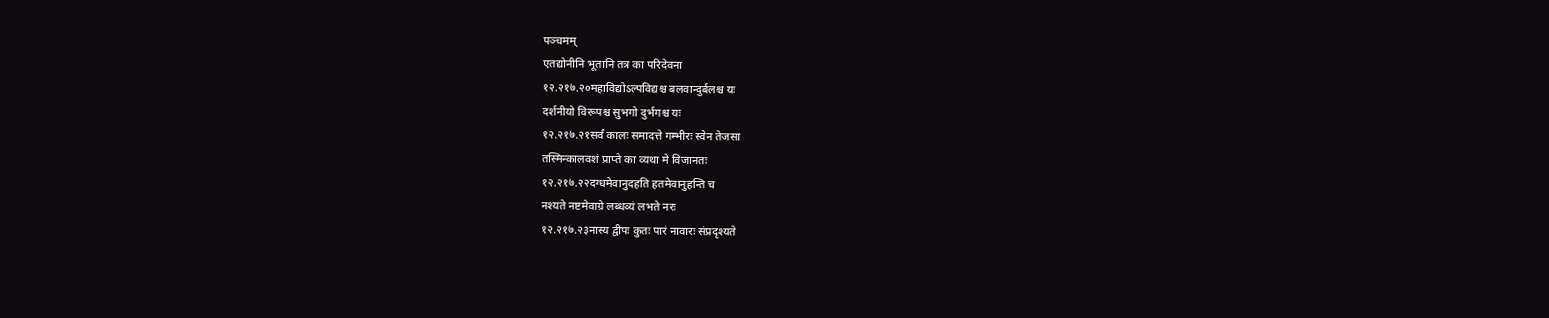पञ्चमम्
एतद्योनीनि भूतानि तत्र का परिदेवना
१२.२१७.२०महाविद्योऽल्पविद्यश्च बलवान्दुर्बलश्च यः
दर्शनीयो विरूपश्च सुभगो दुर्भगश्च यः
१२.२१७.२१सर्वं कालः समादत्ते गम्भीरः स्वेन तेजसा
तस्मिन्कालवशं प्राप्ते का व्यथा मे विजानतः
१२.२१७.२२दग्धमेवानुदहति हतमेवानुहन्ति च
नश्यते नष्टमेवाग्रे लब्धव्यं लभते नरः
१२.२१७.२३नास्य द्वीपः कुतः पारं नावारः संप्रदृश्यते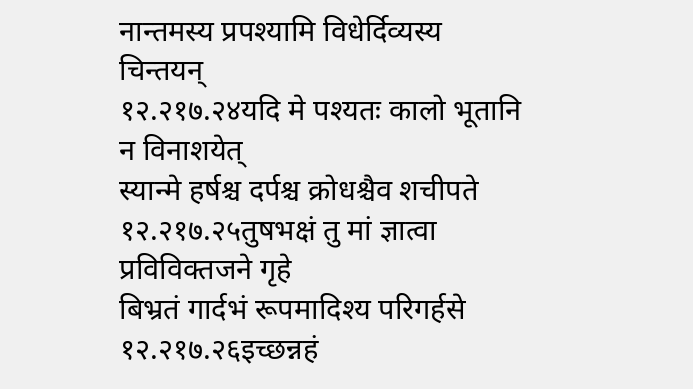नान्तमस्य प्रपश्यामि विधेर्दिव्यस्य चिन्तयन्
१२.२१७.२४यदि मे पश्यतः कालो भूतानि न विनाशयेत्
स्यान्मे हर्षश्च दर्पश्च क्रोधश्चैव शचीपते
१२.२१७.२५तुषभक्षं तु मां ज्ञात्वा प्रविविक्तजने गृहे
बिभ्रतं गार्दभं रूपमादिश्य परिगर्हसे
१२.२१७.२६इच्छन्नहं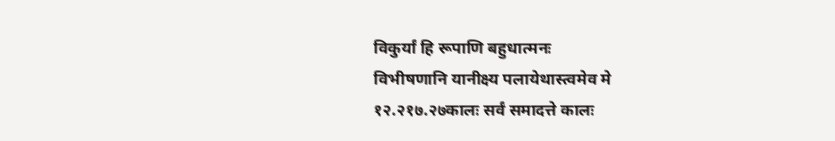विकुर्यां हि रूपाणि बहुधात्मनः
विभीषणानि यानीक्ष्य पलायेथास्त्वमेव मे
१२.२१७.२७कालः सर्वं समादत्ते कालः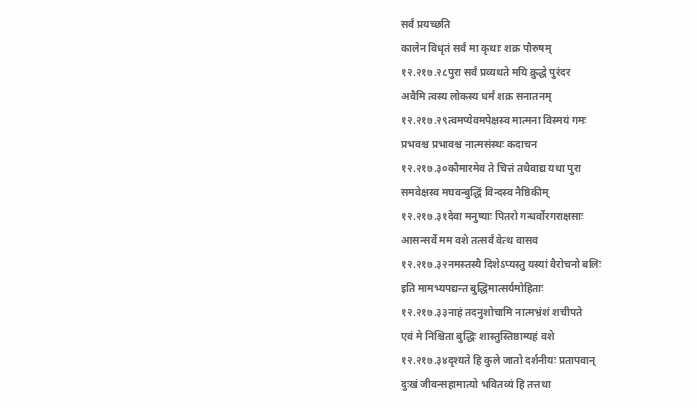सर्वं प्रयच्छति
कालेन विधृतं सर्वं मा कृथाः शक्र पौरुषम्
१२.२१७.२८पुरा सर्वं प्रव्यथते मयि क्रुद्धे पुरंदर
अवैमि त्वस्य लोकस्य धर्मं शक्र सनातनम्
१२.२१७.२९त्वमप्येवमपेक्षस्व मात्मना विस्मयं गमः
प्रभवश्च प्रभावश्च नात्मसंस्थः कदाचन
१२.२१७.३०कौमारमेव ते चित्तं तथैवाद्य यथा पुरा
समवेक्षस्व मघवन्बुद्धिं विन्दस्व नैष्ठिकीम्
१२.२१७.३१देवा मनुष्याः पितरो गन्धर्वोरगराक्षसाः
आसन्सर्वे मम वशे तत्सर्वं वेत्थ वासव
१२.२१७.३२नमस्तस्यै दिशेऽप्यस्तु यस्यां वैरोचनो बलिः
इति मामभ्यपद्यन्त बुद्धिमात्सर्यमोहिताः
१२.२१७.३३नाहं तदनुशोचामि नात्मभ्रंशं शचीपते
एवं मे निश्चिता बुद्धिः शास्तुस्तिष्ठाम्यहं वशे
१२.२१७.३४दृश्यते हि कुले जातो दर्शनीयः प्रतापवान्
दुःखं जीवन्सहामात्यो भवितव्यं हि तत्तथा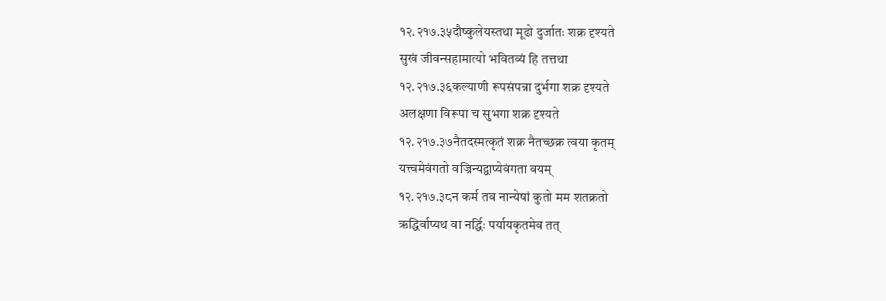१२.२१७.३५दौष्कुलेयस्तथा मूढो दुर्जातः शक्र दृश्यते
सुखं जीवन्सहामात्यो भवितव्यं हि तत्तथा
१२.२१७.३६कल्याणी रूपसंपन्ना दुर्भगा शक्र दृश्यते
अलक्षणा विरूपा च सुभगा शक्र दृश्यते
१२.२१७.३७नैतदस्मत्कृतं शक्र नैतच्छक्र त्वया कृतम्
यत्त्वमेवंगतो वज्रिन्यद्वाप्येवंगता वयम्
१२.२१७.३८न कर्म तव नान्येषां कुतो मम शतक्रतो
ऋद्धिर्वाप्यथ वा नर्द्धिः पर्यायकृतमेव तत्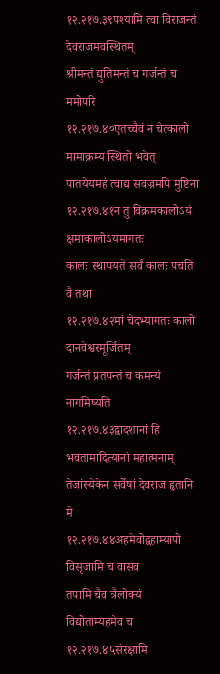१२.२१७.३९पश्यामि त्वा विराजन्तं देवराजमवस्थितम्
श्रीमन्तं द्युतिमन्तं च गर्जन्तं च ममोपरि
१२.२१७.४०एतच्चैवं न चेत्कालो मामाक्रम्य स्थितो भवेत्
पातयेयमहं त्वाद्य सवज्रमपि मुष्टिना
१२.२१७.४१न तु विक्रमकालोऽयं क्षमाकालोऽयमागतः
कालः स्थापयते सर्वं कालः पचति वै तथा
१२.२१७.४२मां चेदभ्यागतः कालो दानवेश्वरमूर्जितम्
गर्जन्तं प्रतपन्तं च कमन्यं नागमिष्यति
१२.२१७.४३द्वादशानां हि भवतामादित्यानां महात्मनाम्
तेजांस्येकेन सर्वेषां देवराज हृतानि मे
१२.२१७.४४अहमेवोद्वहाम्यापो विसृजामि च वासव
तपामि चैव त्रैलोक्यं विद्योताम्यहमेव च
१२.२१७.४५संरक्षामि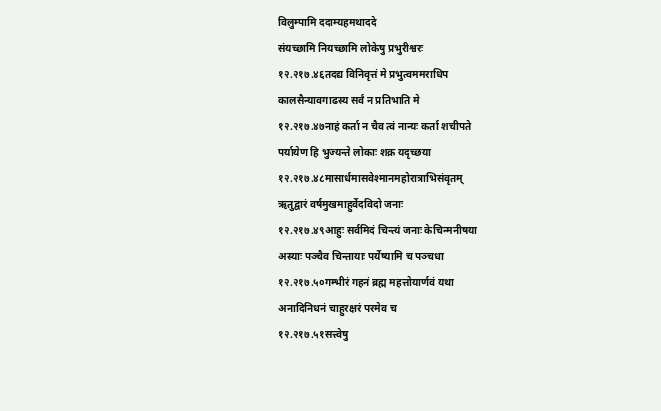विलुम्पामि ददाम्यहमथाददे
संयच्छामि नियच्छामि लोकेषु प्रभुरीश्वरः
१२.२१७.४६तदद्य विनिवृत्तं मे प्रभुत्वममराधिप
कालसैन्यावगाढस्य सर्वं न प्रतिभाति मे
१२.२१७.४७नाहं कर्ता न चैव त्वं नान्यः कर्ता शचीपते
पर्यायेण हि भुज्यन्ते लोकाः शक्र यदृच्छया
१२.२१७.४८मासार्धमासवेश्मानमहोरात्राभिसंवृतम्
ऋतुद्वारं वर्षमुखमाहुर्वेदविदो जनाः
१२.२१७.४९आहुः सर्वमिदं चिन्त्यं जनाः केचिन्मनीषया
अस्याः पञ्चैव चिन्तायाः पर्येष्यामि च पञ्चधा
१२.२१७.५०गम्भीरं गहनं ब्रह्म महत्तोयार्णवं यथा
अनादिनिधनं चाहुरक्षरं परमेव च
१२.२१७.५१सत्त्वेषु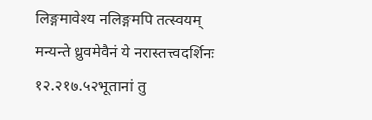लिङ्गमावेश्य नलिङ्गमपि तत्स्वयम्
मन्यन्ते ध्रुवमेवैनं ये नरास्तत्त्वदर्शिनः
१२.२१७.५२भूतानां तु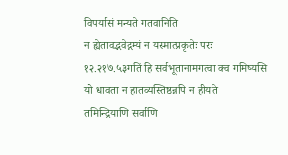विपर्यासं मन्यते गतवानिति
न ह्येतावद्भवेद्गम्यं न यस्मात्प्रकृतेः परः
१२.२१७.५३गतिं हि सर्वभूतानामगत्वा क्व गमिष्यसि
यो धावता न हातव्यस्तिष्ठन्नपि न हीयते
तमिन्द्रियाणि सर्वाणि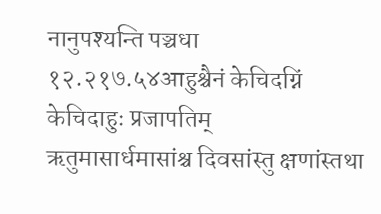नानुपश्यन्ति पञ्चधा
१२.२१७.५४आहुश्चैनं केचिदग्निं केचिदाहुः प्रजापतिम्
ऋतुमासार्धमासांश्च दिवसांस्तु क्षणांस्तथा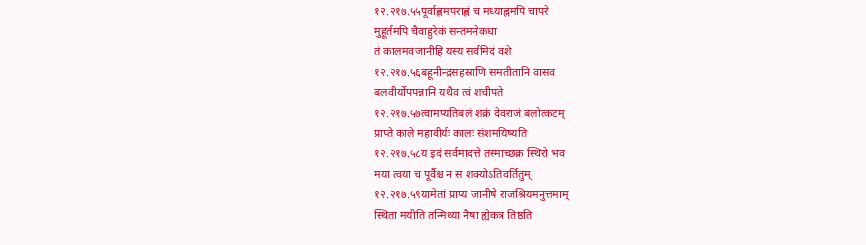१२.२१७.५५पूर्वाह्णमपराह्णं च मध्याह्नमपि चापरे
मुहूर्तमपि चैवाहुरेकं सन्तमनेकधा
तं कालमवजानीहि यस्य सर्वमिदं वशे
१२.२१७.५६बहूनीन्द्रसहस्राणि समतीतानि वासव
बलवीर्योपपन्नानि यथैव त्वं शचीपते
१२.२१७.५७त्वामप्यतिबलं शक्रं देवराजं बलोत्कटम्
प्राप्ते काले महावीर्यः कालः संशमयिष्यति
१२.२१७.५८य इदं सर्वमादत्ते तस्माच्छक्र स्थिरो भव
मया त्वया च पूर्वैश्च न स शक्योऽतिवर्तितुम्
१२.२१७.५९यामेतां प्राप्य जानीषे राजश्रियमनुत्तमाम्
स्थिता मयीति तन्मिथ्या नैषा ह्येकत्र तिष्ठति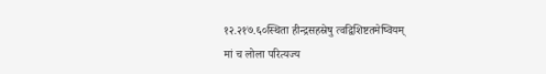१२.२१७.६०स्थिता हीन्द्रसहस्रेषु त्वद्विशिष्टतमेष्वियम्
मां च लोला परित्यज्य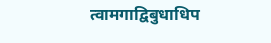त्वामगाद्विबुधाधिप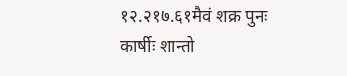१२.२१७.६१मैवं शक्र पुनः कार्षीः शान्तो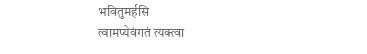भवितुमर्हसि
त्वामप्येवंगतं त्यक्त्वा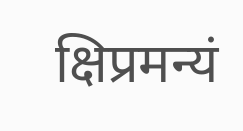क्षिप्रमन्यं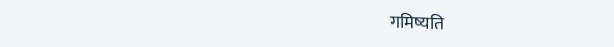गमिष्यति